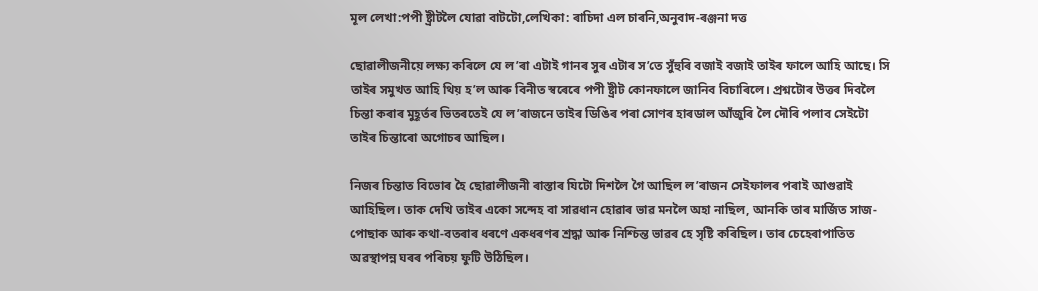মূল লেখা:পপী ষ্ট্ৰীটলৈ যোৱা বাটটো,লেখিকা: ৰাচিদা এল চাৰনি,অনুবাদ-ৰঞ্জনা দত্ত

ছোৱালীজনীয়ে লক্ষ্য কৰিলে যে ল’ৰা এটাই গানৰ সুৰ এটাৰ স’তে সুঁহুৰি বজাই বজাই তাইৰ ফালে আহি আছে। সি তাইৰ সমুখত আহি থিয় হ’ল আৰু বিনীত স্বৰেৰে পপী ষ্ট্ৰীট কোনফালে জানিব বিচাৰিলে। প্ৰশ্নটোৰ উত্তৰ দিবলৈ চিন্তা কৰাৰ মুহূৰ্তৰ ভিতৰতেই যে ল’ৰাজনে তাইৰ ডিঙিৰ পৰা সোণৰ হাৰডাল আঁজুৰি লৈ দৌৰি পলাব সেইটো তাইৰ চিন্তাৰো অগোচৰ আছিল।

নিজৰ চিন্তাত বিভোৰ হৈ ছোৱালীজনী ৰাস্তাৰ যিটো দিশলৈ গৈ আছিল ল’ৰাজন সেইফালৰ পৰাই আগুৱাই আহিছিল। তাক দেখি তাইৰ একো সন্দেহ বা সাৱধান হোৱাৰ ভাৱ মনলৈ অহা নাছিল, আনকি তাৰ মাৰ্জিত সাজ-পোছাক আৰু কথা-বতৰাৰ ধৰণে একধৰণৰ শ্ৰদ্ধা আৰু নিশ্চিন্ত ভাৱৰ হে সৃষ্টি কৰিছিল। তাৰ চেহেৰাপাতিত অৱস্থাপন্ন ঘৰৰ পৰিচয় ফুটি উঠিছিল।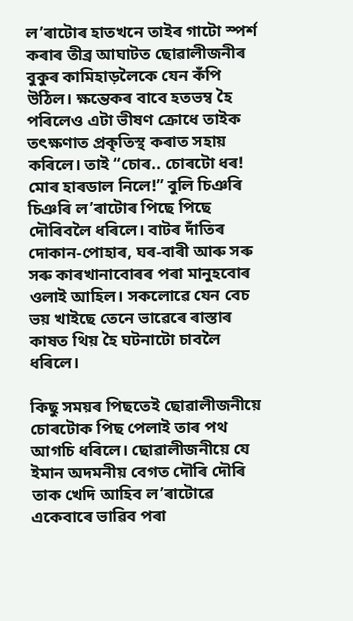ল’ৰাটোৰ হাতখনে তাইৰ গাটো স্পৰ্শ কৰাৰ তীব্ৰ আঘাটত ছোৱালীজনীৰ বুকুৰ কামিহাড়লৈকে যেন কঁপি উঠিল। ক্ষন্তেকৰ বাবে হতভম্ব হৈ পৰিলেও এটা ভীষণ ক্ৰোধে তাইক তৎক্ষণাত প্ৰকৃতিস্থ কৰাত সহায় কৰিলে। তাই “চোৰ.. চোৰটো ধৰ! মোৰ হাৰডাল নিলে!” বুলি চিঞৰি চিঞৰি ল’ৰাটোৰ পিছে পিছে দৌৰিবলৈ ধৰিলে। বাটৰ দাঁতিৰ দোকান-পোহাৰ, ঘৰ-বাৰী আৰু সৰু সৰু কাৰখানাবোৰৰ পৰা মানুহবোৰ ওলাই আহিল। সকলোৱে যেন বেচ ভয় খাইছে তেনে ভাৱেৰে ৰাস্তাৰ কাষত থিয় হৈ ঘটনাটো চাবলৈ ধৰিলে।

কিছু সময়ৰ পিছতেই ছোৱালীজনীয়ে চোৰটোক পিছ পেলাই তাৰ পথ আগচি ধৰিলে। ছোৱালীজনীয়ে যে ইমান অদমনীয় বেগত দৌৰি দৌৰি তাক খেদি আহিব ল’ৰাটোৱে একেবাৰে ভাৱিব পৰা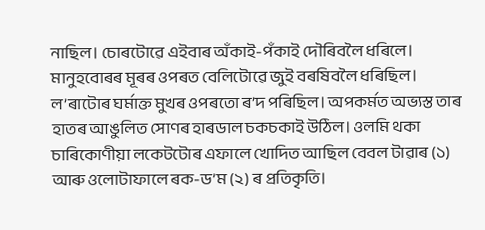নাছিল। চোৰটোৱে এইবাৰ অঁকাই-পঁকাই দৌৰিবলৈ ধৰিলে। মানুহবোৰৰ মূৰৰ ওপৰত বেলিটোৱে জুই বৰষিবলৈ ধৰিছিল। ল’ৰাটোৰ ঘৰ্মাক্ত মুখৰ ওপৰতো ৰ’দ পৰিছিল। অপকৰ্মত অভ্যস্ত তাৰ হাতৰ আঙুলিত সোণৰ হাৰডাল চকচকাই উঠিল। ওলমি থকা চাৰিকোণীয়া লকেটটোৰ এফালে খোদিত আছিল বেবল টাৱাৰ (১) আৰু ওলোটাফালে ৰক-ড’ম (২) ৰ প্ৰতিকৃতি।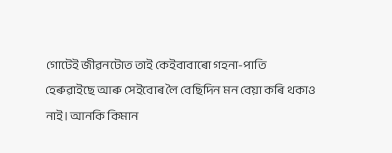গোটেই জীৱনটোত তাই কেইবাবাৰো গহনা-পাতি হেৰুৱাইছে আৰু সেইবোৰ লৈ বেছিদিন মন বেয়া কৰি থকাও নাই। আনকি কিমান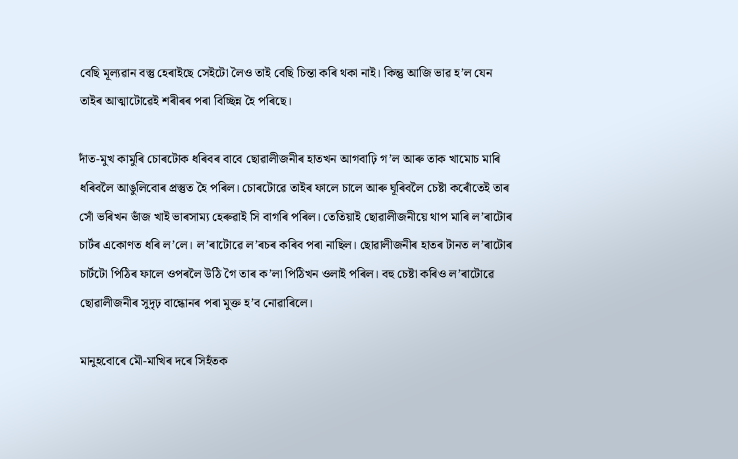বেছি মূল্যৱান বস্তু হেৰাইছে সেইটো লৈও তাই বেছি চিন্তা কৰি থকা নাই। কিন্তু আজি ভাৱ হ’ল যেন তাইৰ আত্মাটোৱেই শৰীৰৰ পৰা বিচ্ছিন্ন হৈ পৰিছে।

দাঁত-মুখ কামুৰি চোৰটোক ধৰিবৰ বাবে ছোৱালীজনীৰ হাতখন আগবাঢ়ি গ’ল আৰু তাক খামোচ মাৰি ধৰিবলৈ আঙুলিবোৰ প্ৰস্তুত হৈ পৰিল। চোৰটোৱে তাইৰ ফালে চালে আৰু ঘূৰিবলৈ চেষ্টা কৰোঁতেই তাৰ সোঁ ভৰিখন ভাঁজ খাই ভাৰসাম্য হেৰুৱাই সি বাগৰি পৰিল। তেতিয়াই ছোৱালীজনীয়ে থাপ মাৰি ল’ৰাটোৰ চাৰ্টৰ একোণত ধৰি ল’লে। ল’ৰাটোৱে ল’ৰচৰ কৰিব পৰা নাছিল। ছোৱালীজনীৰ হাতৰ টানত ল’ৰাটোৰ চাৰ্টটো পিঠিৰ ফালে ওপৰলৈ উঠি গৈ তাৰ ক’লা পিঠিখন ওলাই পৰিল। বহু চেষ্টা কৰিও ল’ৰাটোৱে ছোৱালীজনীৰ সুদৃঢ় বান্ধোনৰ পৰা মুক্ত হ’ব নোৱাৰিলে।

মানুহবোৰে মৌ-মাখিৰ দৰে সিহঁতক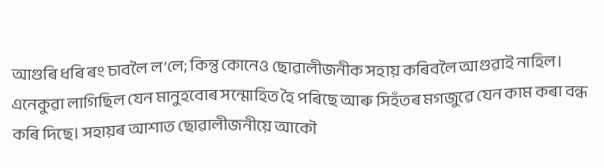আগুৰি ধৰি ৰং চাবলৈ ল’লে; কিন্তু কোনেও ছোৱালীজনীক সহায় কৰিবলৈ আগুৱাই নাহিল। এনেকুৱা লাগিছিল যেন মানুহবোৰ সন্মোহিত হৈ পৰিছে আৰু সিহঁতৰ মগজুৱে যেন কাম কৰা বন্ধ কৰি দিছে। সহায়ৰ আশাত ছোৱালীজনীয়ে আকৌ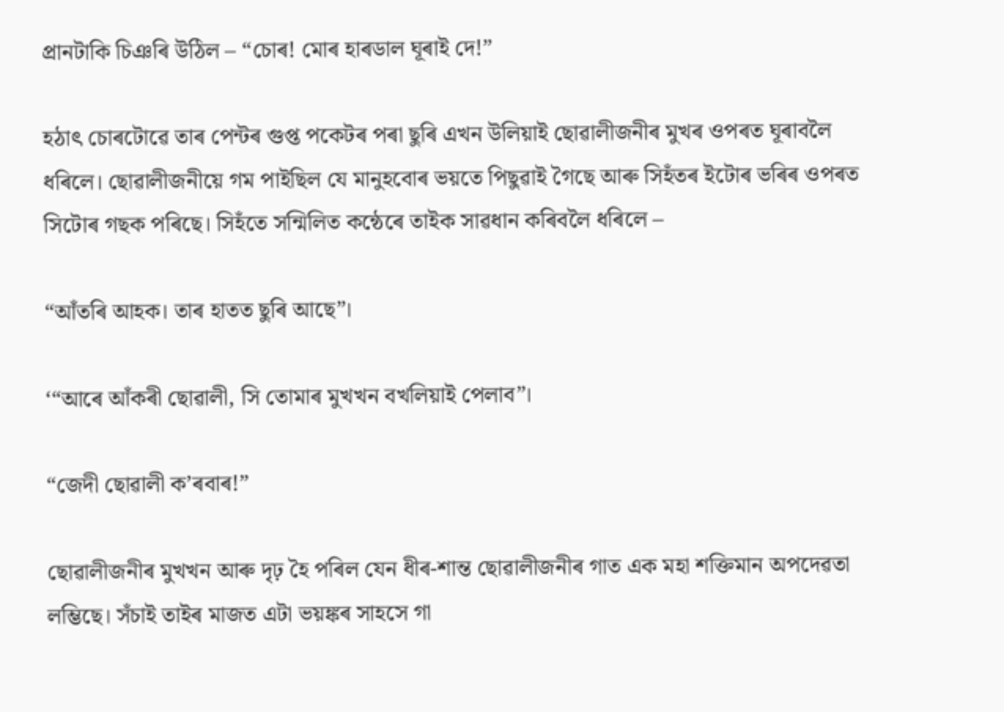প্ৰানটাকি চিঞৰি উঠিল – “চোৰ! মোৰ হাৰডাল ঘূৰাই দে!”

হঠাৎ চোৰটোৱে তাৰ পেন্টৰ গুপ্ত পকেটৰ পৰা ছুৰি এখন উলিয়াই ছোৱালীজনীৰ মুখৰ ওপৰত ঘূৰাবলৈ ধৰিলে। ছোৱালীজনীয়ে গম পাইছিল যে মানুহবোৰ ভয়তে পিছুৱাই গৈছে আৰু সিহঁতৰ ইটোৰ ভৰিৰ ওপৰত সিটোৰ গছক পৰিছে। সিহঁতে সন্মিলিত কন্ঠেৰে তাইক সাৱধান কৰিবলৈ ধৰিলে –

“আঁতৰি আহক। তাৰ হাতত ছুৰি আছে”।

‘“আৰে আঁকৰী ছোৱালী, সি তোমাৰ মুখখন বখলিয়াই পেলাব”।

“জেদী ছোৱালী ক’ৰবাৰ!”

ছোৱালীজনীৰ মুখখন আৰু দৃঢ় হৈ পৰিল যেন ধীৰ-শান্ত ছোৱালীজনীৰ গাত এক মহা শক্তিমান অপদেৱতা লম্ভিছে। সঁচাই তাইৰ মাজত এটা ভয়ঙ্কৰ সাহসে গা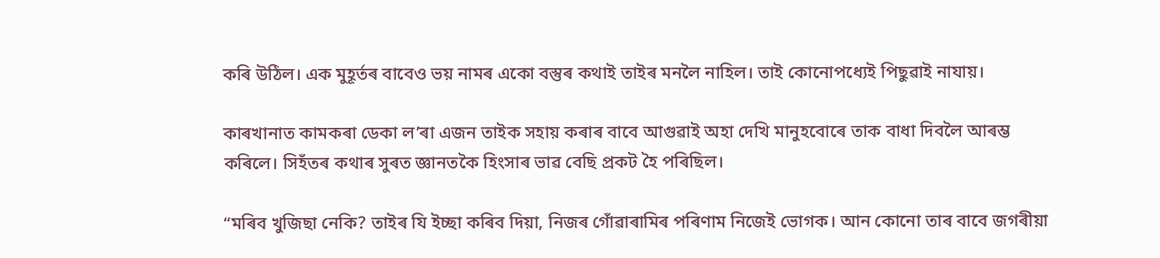কৰি উঠিল। এক মুহূৰ্তৰ বাবেও ভয় নামৰ একো বস্তুৰ কথাই তাইৰ মনলৈ নাহিল। তাই কোনোপধ্যেই পিছুৱাই নাযায়।

কাৰখানাত কামকৰা ডেকা ল’ৰা এজন তাইক সহায় কৰাৰ বাবে আগুৱাই অহা দেখি মানুহবোৰে তাক বাধা দিবলৈ আৰম্ভ কৰিলে। সিহঁতৰ কথাৰ সুৰত জ্ঞানতকৈ হিংসাৰ ভাৱ বেছি প্ৰকট হৈ পৰিছিল।

“মৰিব খুজিছা নেকি? তাইৰ যি ইচ্ছা কৰিব দিয়া, নিজৰ গোঁৱাৰামিৰ পৰিণাম নিজেই ভোগক। আন কোনো তাৰ বাবে জগৰীয়া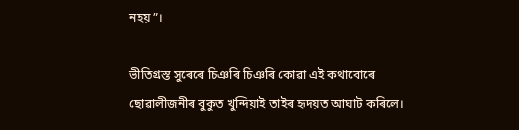নহয়”।

ভীতিগ্ৰস্ত সুৰেৰে চিঞৰি চিঞৰি কোৱা এই কথাবোৰে ছোৱালীজনীৰ বুকুত খুন্দিয়াই তাইৰ হৃদয়ত আঘাট কৰিলে।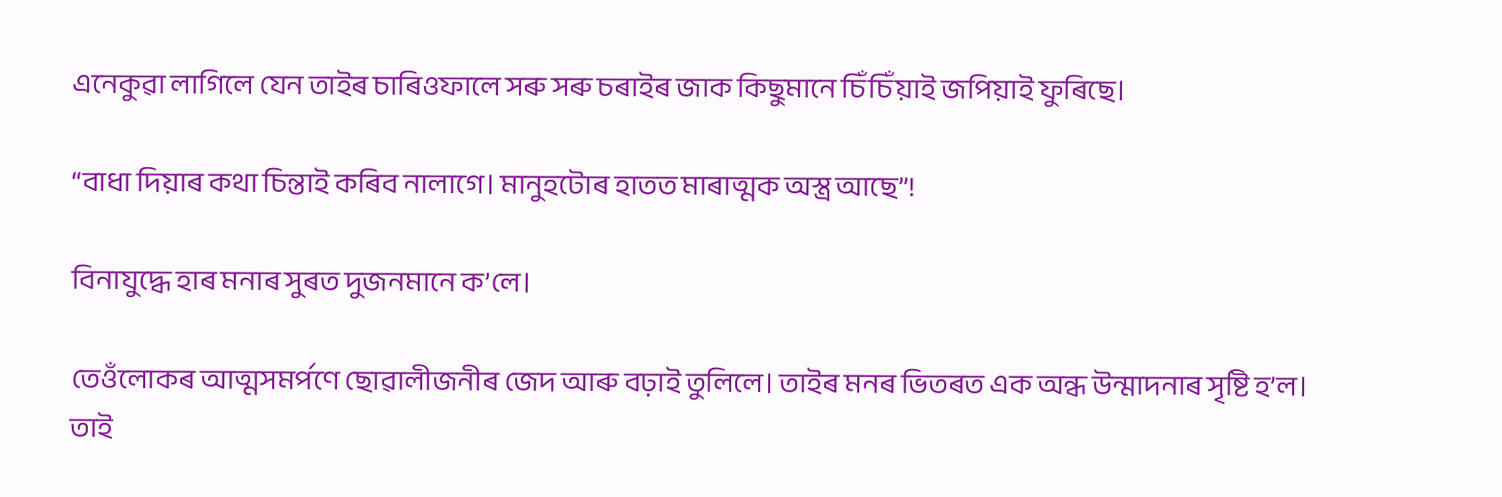এনেকুৱা লাগিলে যেন তাইৰ চাৰিওফালে সৰু সৰু চৰাইৰ জাক কিছুমানে চিঁচিঁয়াই জপিয়াই ফুৰিছে।

“বাধা দিয়াৰ কথা চিন্তাই কৰিব নালাগে। মানুহটোৰ হাতত মাৰাত্মক অস্ত্ৰ আছে”!

বিনাযুদ্ধে হাৰ মনাৰ সুৰত দুজনমানে ক’লে।

তেওঁলোকৰ আত্মসমৰ্পণে ছোৱালীজনীৰ জেদ আৰু বঢ়াই তুলিলে। তাইৰ মনৰ ভিতৰত এক অন্ধ উন্মাদনাৰ সৃষ্টি হ’ল। তাই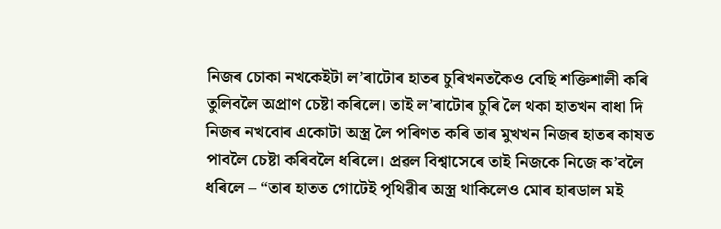নিজৰ চোকা নখকেইটা ল’ৰাটোৰ হাতৰ চুৰিখনতকৈও বেছি শক্তিশালী কৰি তুলিবলৈ অপ্ৰাণ চেষ্টা কৰিলে। তাই ল’ৰাটোৰ চুৰি লৈ থকা হাতখন বাধা দি নিজৰ নখবোৰ একোটা অস্ত্ৰ লৈ পৰিণত কৰি তাৰ মুখখন নিজৰ হাতৰ কাষত পাবলৈ চেষ্টা কৰিবলৈ ধৰিলে। প্ৰৱল বিশ্বাসেৰে তাই নিজকে নিজে ক’বলৈ ধৰিলে – “তাৰ হাতত গোটেই পৃথিৱীৰ অস্ত্ৰ থাকিলেও মোৰ হাৰডাল মই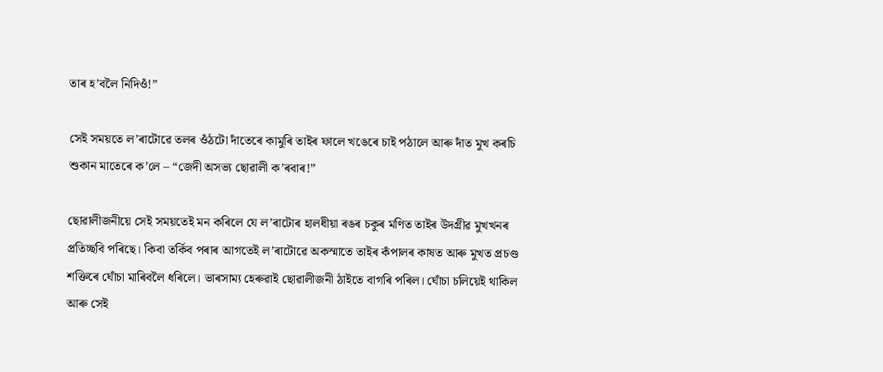তাৰ হ’বলৈ নিদিওঁ!”

সেই সময়তে ল’ৰাটোৱে তলৰ ওঁঠটো দাঁতেৰে কামুৰি তাইৰ ফালে খঙেৰে চাই পঠালে আৰু দাঁত মুখ কৰচি শুকান মাতেৰে ক’লে – “জেদী অসভ্য ছোৱালী ক’ৰবাৰ!”

ছোৱালীজনীয়ে সেই সময়তেই মন কৰিলে যে ল’ৰাটোৰ হালধীয়া ৰঙৰ চকুৰ মণিত তাইৰ উদগ্ৰীৱ মুখখনৰ প্ৰতিচ্ছবি পৰিছে। কিবা তৰ্কিব পৰাৰ আগতেই ল’ৰাটোৱে অকস্মাতে তাইৰ কঁপালৰ কাষত আৰু মুখত প্ৰচণ্ড শক্তিৰে ঘোঁচা মাৰিবলৈ ধৰিলে। ভাৰসাম্য হেৰুৱাই ছোৱালীজনী ঠাইতে বাগৰি পৰিল। ঘোঁচা চলিয়েই থাকিল আৰু সেই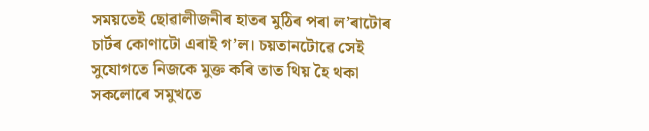সময়তেই ছোৱালীজনীৰ হাতৰ মুঠিৰ পৰা ল’ৰাটোৰ চাৰ্টৰ কোণাটো এৰাই গ’ল। চয়তানটোৱে সেই সুযোগতে নিজকে মুক্ত কৰি তাত থিয় হৈ থকা সকলোৰে সমুখতে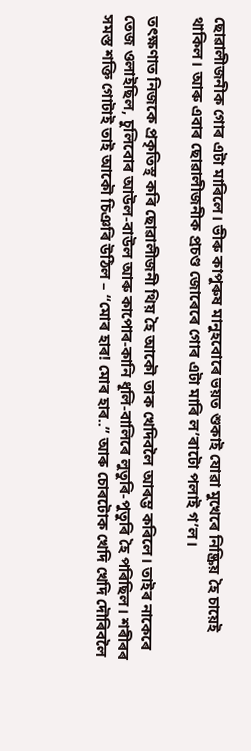ছোৱালীজনীক গোৰ এটা মাৰিলে। ভীৰু কাপুৰুষ মানুহবোৰে ভয়ত শুকাই যোৱা মুখেৰে নিষ্ক্ৰিয় হৈ চায়েই থাকিল। আৰু এবাৰ ছোৱালীজনীক প্ৰচণ্ড জোৰেৰে গোৰ এটা মাৰি ল’ৰাটো পলাই গ’ল।

তৎক্ষণাত নিজকে প্ৰকৃতিস্থ কৰি ছোৱালীজনী থিয় হৈ আকৌ তাক খেদিবলৈ আৰম্ভ কৰিলে। তাইৰ নাকেৰে তেজ ওলাইছিল, চুলিবোৰ আউল-বাউল আৰু কাপোৰ-কানি ধূলি-বালিৰে লুতুৰি-পুতুৰি হৈ পৰিছিল। শৰীৰৰ সমস্ত শক্তি গোটাই তাই আকৌ চিঞৰি উঠিল – “মোৰ হাৰ! মোৰ হাৰ..” আৰু চোৰটোক খেদি খেদি দৌৰিবলৈ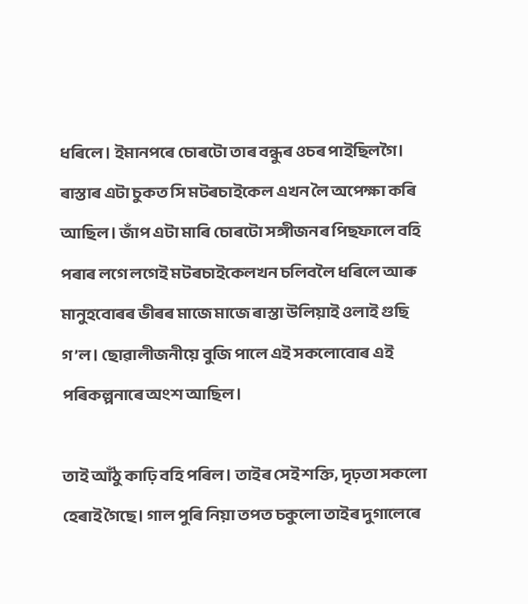ধৰিলে। ইমানপৰে চোৰটো তাৰ বন্ধুৰ ওচৰ পাইছিলগৈ। ৰাস্তাৰ এটা চুকত সি মটৰচাইকেল এখন লৈ অপেক্ষা কৰি আছিল। জাঁপ এটা মাৰি চোৰটো সঙ্গীজনৰ পিছফালে বহি পৰাৰ লগে লগেই মটৰচাইকেলখন চলিবলৈ ধৰিলে আৰু মানুহবোৰৰ ভীৰৰ মাজে মাজে ৰাস্তা উলিয়াই ওলাই গুছি গ’ল। ছোৱালীজনীয়ে বুজি পালে এই সকলোবোৰ এই পৰিকল্পনাৰে অংশ আছিল।

তাই আঁঠু কাঢ়ি বহি পৰিল। তাইৰ সেই শক্তি, দৃঢ়তা সকলো হেৰাই গৈছে। গাল পুৰি নিয়া তপত চকুলো তাইৰ দুগালেৰে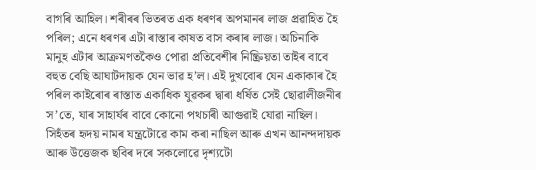বাগৰি আহিল। শৰীৰৰ ভিতৰত এক ধৰণৰ অপমানৰ লাজ প্ৰৱাহিত হৈ পৰিল; এনে ধৰণৰ এটা ৰাস্তাৰ কাষত বাস কৰাৰ লাজ। অচিনাকি মানুহ এটাৰ আক্ৰমণতকৈও পোৱা প্ৰতিবেশীৰ নিষ্ক্ৰিয়তা তাইৰ বাবে বহুত বেছি আঘাটদায়ক যেন ভাৱ হ’ল। এই দুখবোৰ যেন একাকাৰ হৈ পৰিল কাইৰোৰ ৰাস্তাত একাধিক যুৱকৰ দ্বাৰা ধৰ্ষিত সেই ছোৱালীজনীৰ স’তে, যাৰ সাহাৰ্যৰ বাবে কোনো পথচাৰী আগুৱাই যোৱা নাছিল। সিহঁতৰ হৃদয় নামৰ যন্ত্ৰটোৱে কাম কৰা নাছিল আৰু এখন আনন্দদায়ক আৰু উত্তেজক ছবিৰ দৰে সকলোৱে দৃশ্যটো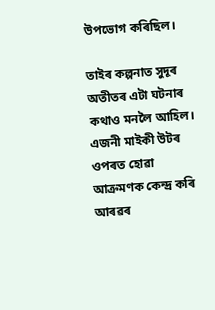উপভোগ কৰিছিল।

তাইৰ কল্পনাত সুদূৰ অতীতৰ এটা ঘটনাৰ কথাও মনলৈ আহিল। এজনী মাইকী উটৰ ওপৰত হোৱা আক্ৰমণক কেন্দ্ৰ কৰি আৰৱৰ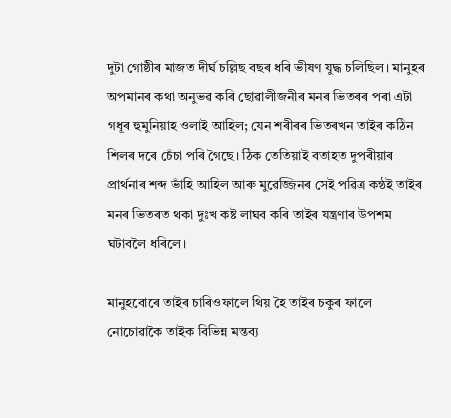দুটা গোষ্ঠীৰ মাজত দীৰ্ঘ চল্লিছ বছৰ ধৰি ভীষণ যুদ্ধ চলিছিল। মানুহৰ অপমানৰ কথা অনুভৱ কৰি ছোৱালীজনীৰ মনৰ ভিতৰৰ পৰা এটা গধূৰ হুমুনিয়াহ ওলাই আহিল; যেন শৰীৰৰ ভিতৰখন তাইৰ কঠিন শিলৰ দৰে চেঁচা পৰি গৈছে। ঠিক তেতিয়াই বতাহত দুপৰীয়াৰ প্ৰাৰ্থনাৰ শব্দ ভাঁহি আহিল আৰু মুৱেজ্জিনৰ সেই পৱিত্ৰ কন্ঠই তাইৰ মনৰ ভিতৰত থকা দুঃখ কষ্ট লাঘব কৰি তাইৰ যন্ত্ৰণাৰ উপশম ঘটাবলৈ ধৰিলে।

মানুহবোৰে তাইৰ চাৰিওফালে থিয় হৈ তাইৰ চকুৰ ফালে নোচোৱাকৈ তাইক বিভিন্ন মন্তব্য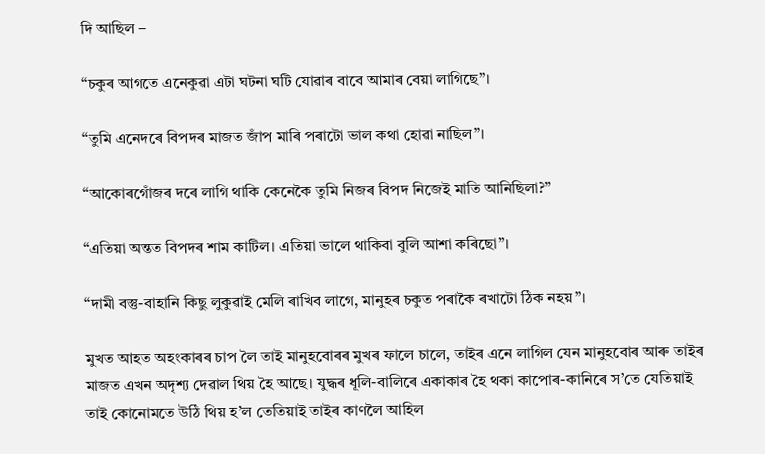দি আছিল –

“চকুৰ আগতে এনেকুৱা এটা ঘটনা ঘটি যোৱাৰ বাবে আমাৰ বেয়া লাগিছে”।

“তুমি এনেদৰে বিপদৰ মাজত জাঁপ মাৰি পৰাটো ভাল কথা হোৱা নাছিল”।

“আকোৰগোঁজৰ দৰে লাগি থাকি কেনেকৈ তুমি নিজৰ বিপদ নিজেই মাতি আনিছিলা?”

“এতিয়া অন্তত বিপদৰ শাম কাটিল। এতিয়া ভালে থাকিবা বুলি আশা কৰিছো”।

“দামী বস্তু-বাহানি কিছু লুকুৱাই মেলি ৰাখিব লাগে, মানুহৰ চকুত পৰাকৈ ৰখাটো ঠিক নহয়”।

মুখত আহত অহংকাৰৰ চাপ লৈ তাই মানুহবোৰৰ মুখৰ ফালে চালে, তাইৰ এনে লাগিল যেন মানুহবোৰ আৰু তাইৰ মাজত এখন অদৃশ্য দেৱাল থিয় হৈ আছে। যুদ্ধৰ ধূলি-বালিৰে একাকাৰ হৈ থকা কাপোৰ-কানিৰে স’তে যেতিয়াই তাই কোনোমতে উঠি থিয় হ’ল তেতিয়াই তাইৰ কাণলৈ আহিল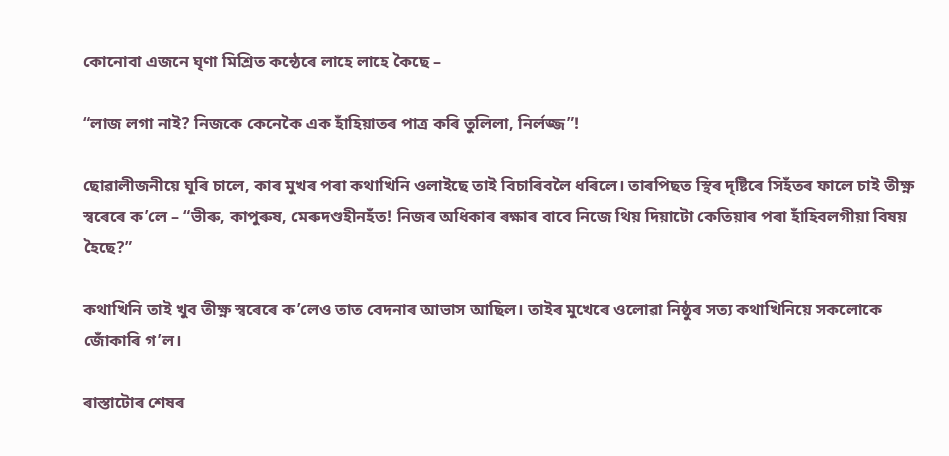কোনোবা এজনে ঘৃণা মিশ্ৰিত কন্ঠেৰে লাহে লাহে কৈছে –

“লাজ লগা নাই? নিজকে কেনেকৈ এক হাঁহিয়াতৰ পাত্ৰ কৰি তুলিলা, নিৰ্লজ্জ”!

ছোৱালীজনীয়ে ঘূৰি চালে, কাৰ মুখৰ পৰা কথাখিনি ওলাইছে তাই বিচাৰিবলৈ ধৰিলে। তাৰপিছত স্থিৰ দৃষ্টিৰে সিহঁতৰ ফালে চাই তীক্ষ্ণ স্বৰেৰে ক’লে – “ভীৰু, কাপুৰুষ, মেৰুদণ্ডহীনহঁত! নিজৰ অধিকাৰ ৰক্ষাৰ বাবে নিজে থিয় দিয়াটো কেতিয়াৰ পৰা হাঁহিবলগীয়া বিষয় হৈছে?”

কথাখিনি তাই খুব তীক্ষ্ণ স্বৰেৰে ক’লেও তাত বেদনাৰ আভাস আছিল। তাইৰ মুখেৰে ওলোৱা নিষ্ঠুৰ সত্য কথাখিনিয়ে সকলোকে জোঁকাৰি গ’ল।

ৰাস্তাটোৰ শেষৰ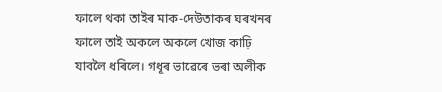ফালে থকা তাইৰ মাক-দেউতাকৰ ঘৰখনৰ ফালে তাই অকলে অকলে খোজ কাঢ়ি যাবলৈ ধৰিলে। গধূৰ ভাৱেৰে ভৰা অলীক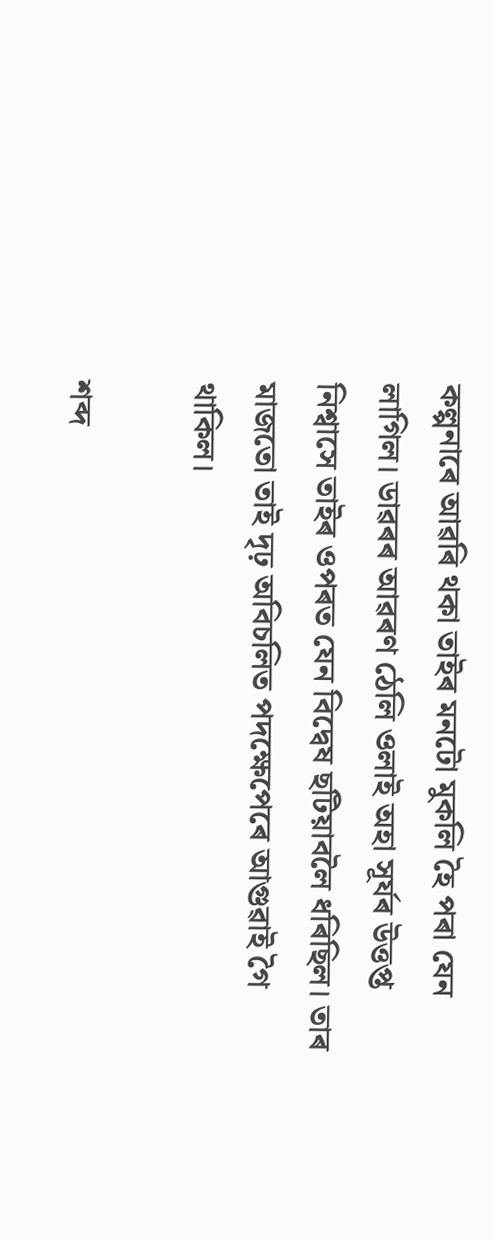কল্পনাৰে আৱৰি থকা তাইৰ মনটো মুকলি হৈ পৰা যেন লাগিল। ডাৱৰৰ আৱৰণ ঠেলি ওলাই অহা সূৰ্যৰ উত্তপ্ত নিশ্বাসে তাইৰ ওপৰত যেন বিদ্বেষ ছটিয়াবলৈ ধৰিছিল। তাৰ মাজতো তাই দৃঢ় অবিচলিত পদক্ষেপেৰে আগুৱাই গৈ থাকিল।

শব্দ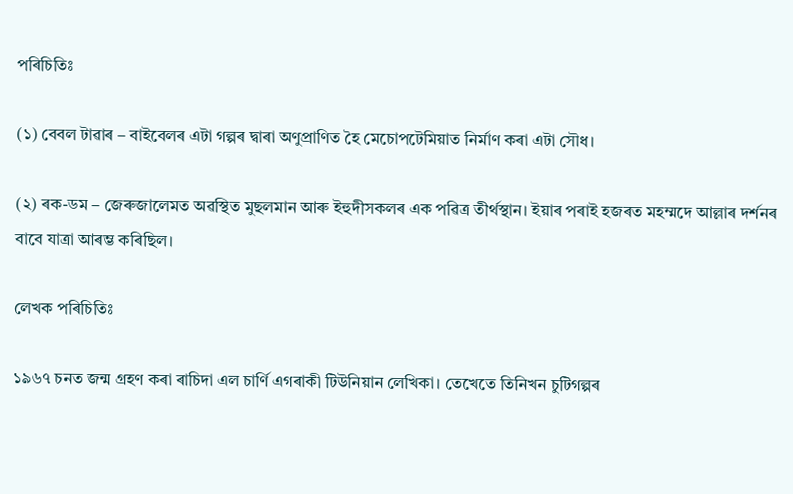পৰিচিতিঃ

(১) বেবল টাৱাৰ – বাইবেলৰ এটা গল্পৰ দ্বাৰা অণুপ্ৰাণিত হৈ মেচোপটেমিয়াত নিৰ্মাণ কৰা এটা সৌধ।

(২) ৰক-ডম – জেৰুজালেমত অৱস্থিত মুছলমান আৰু ইহুদীসকলৰ এক পৱিত্ৰ তীৰ্থস্থান। ইয়াৰ পৰাই হজৰত মহম্মদে আল্লাৰ দৰ্শনৰ বাবে যাত্ৰা আৰম্ভ কৰিছিল।

লেখক পৰিচিতিঃ

১৯৬৭ চনত জন্ম গ্ৰহণ কৰা ৰাচিদা এল চাৰ্ণি এগৰাকী টিউনিয়ান লেখিকা। তেখেতে তিনিখন চুটিগল্পৰ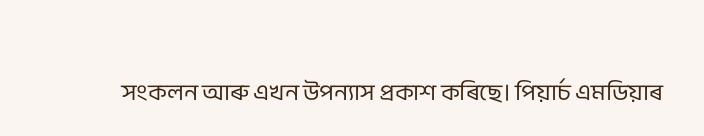সংকলন আৰু এখন উপন্যাস প্ৰকাশ কৰিছে। পিয়াৰ্চ এমডিয়াৰ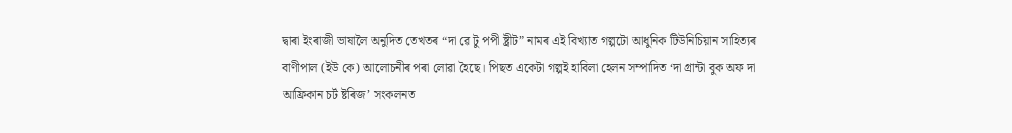দ্বাৰা ইংৰাজী ভাষালৈ অনুদিত তেখতৰ “দা ৱে টু পপী ষ্ট্ৰীট” নামৰ এই বিখ্যাত গল্পটো আধুনিক টিউনিচিয়ান সাহিত্যৰ বাণীপাল (ইউ কে) আলোচনীৰ পৰা লোৱা হৈছে। পিছত একেটা গল্পই হাবিলা হেলন সম্পাদিত ‘দা গ্ৰান্টা বুক অফ দা আফ্ৰিকান চৰ্ট ষ্টৰিজ’ সংকলনত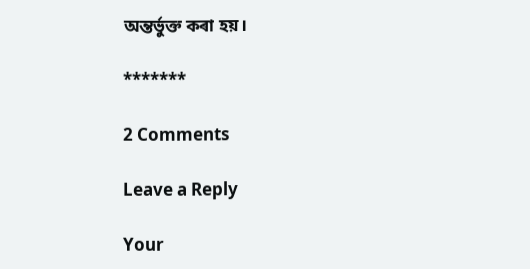অন্তৰ্ভুক্ত কৰা হয়।

*******

2 Comments

Leave a Reply

Your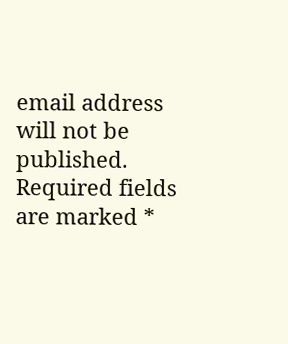email address will not be published. Required fields are marked *